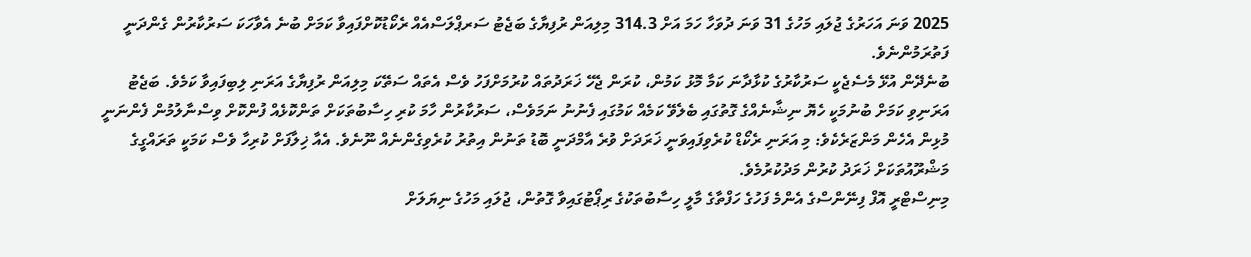2025 ވަނަ އަހަރުގެ ޖުލައި މަހުގެ 31 ވަނަ ދުވަހާ ހަމަ އަށް 314.3 މިލިއަން ރުފިޔާގެ ބަޖެޓު ސަރޕްލަސްއެއް ރެކޯޑުކޮށްފައިވާ ކަމަށް ބުނެ އެވާހަކަ ސަރުކާރުން ގެންދަނީ ފަތުރަމުންނެވެ.
ބުނެދޭން އުޅޭ މެސެޖެކީ ސަރުކާރުގެ ކުޅާދާނަ ކަމާ މޮޅު ކަމުން، ކުރަން ޖެހޭ ޚަރަދުތައް ކުރުމަށްފަހު ވެސް އެތައް ސަތޭކަ މިލިއަން ރުފިޔާގެ އަރަނި ލިބިފައިވާ ކަމެވެ. ބަޖެޓު އަރަނިވި ކަމަށް ބުނުމަކީ ހެޔޮ ނިޝާނެއްގެ ގޮތުގައި ބެލެވޭ ކަމެއް ކަމުގައި ފެނުނު ނަމަވެސް، ސަރުކާރުން ހާމަ ކުރި ހިސާބުތަކަށް ތަންކޮޅެއް ފުންކޮށް ވިސްނާލުމުން ފެންނަނީ މުޅިން އެހެން މަންޒަރެކެވެ: މި އަރަނި ރެކޯޑް ކުރެވިފައިވަނީ ޚަރަދަށް ވުރެ އާމްދަނީ ބޮޑު ތަނުން އިތުރު ކުރެވިގެންނެއް ނޫނެވެ. އެއާ ޚިލާފަށް ކުރިހާ ވެސް ކަމަކީ ތަރައްގީގެ މަޝްރޫއުތަކަށް ޚަރަދު ކުރުން މަދުކުރުމެވެ.
މިނިސްޓްރީ އޮފް ފިނޭންސްގެ އެންމެ ފަހުގެ ހަފްތާގެ މާލީ ހިސާބުތަކުގެ ރިޕޯޓުގައިވާ ގޮތުން، ޖުލައި މަހުގެ ނިޔަލަށް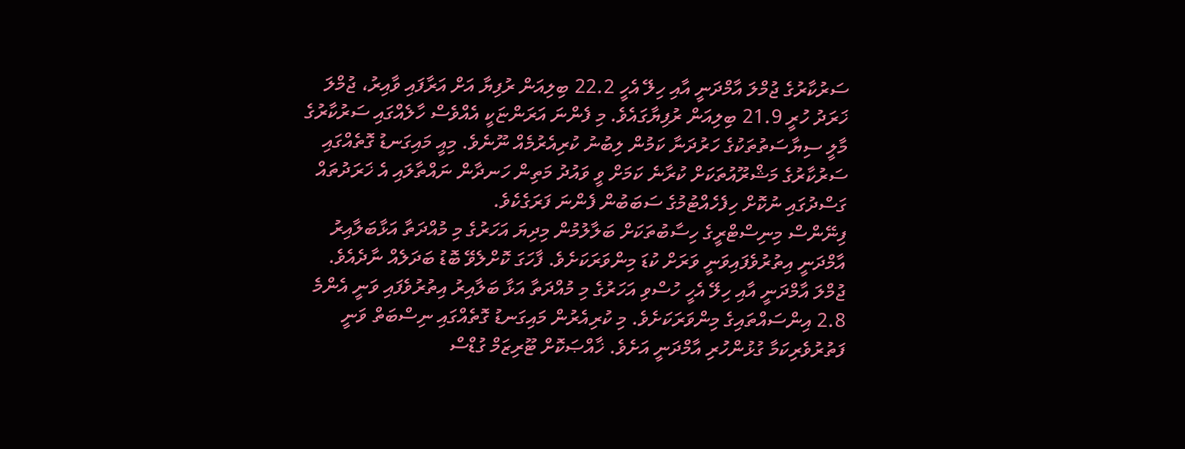ސަރުކާރުގެ ޖުމްލަ އާމްދަނީ އާއި ހިލޭ އެހީ 22.2 ބިލިއަން ރުފިޔާ އަށް އަރާފައި ވާއިރު، ޖުމްލަ ޚަރަދު ހުރީ 21.9 ބިލިއަން ރުފިޔާގައެވެ. މި ފެންނަ އަރަންޏަކީ އެއްވެސް ހާލެއްގައި ސަރުކާރުގެ މާލީ ސިޔާސަތުތަކުގެ ހަރުދަނާ ކަމުން ލިބުނު ކުރިއެރުމެއް ނޫނެވެ. މިއީ މައިގަނޑު ގޮތެއްގައި ސަރުކާރުގެ މަޝްރޫއުތަކަށް ކުރާނެ ކަމަށް ވީ ވައުދު މަތިން ހަނދާން ނައްތާލައި އެ ޚަރަދުތައް ގަސްދުގައި ނުކޮށް ހިފެހެއްޓުމުގެ ސަބަބުން ފެންނަ ފަރަގެކެވެ.
ފިނޭންސް މިނިސްޓްރީގެ ހިސާބުތަކަށް ބަލާލުމުން މިދިޔަ އަހަރުގެ މި މުއްދަތާ އަޅާބަލާއިރު އާމްދަނީ އިތުރުވެފައިވަނީ ވަރަށް ކުޑަ މިންވަރަކަށެވެ. ފާހަގަ ކޮށްލެވޭ ބޮޑު ބަދަލެއް ނާދެއެވެ. ޖުމްލަ އާމްދަނީ އާއި ހިލޭ އެހީ ހުސްވި އަހަރުގެ މި މުއްދަތާ އަޅާ ބަލާއިރު އިތުރުވެފައި ވަނީ އެންމެ 2.8 އިންސައްތައިގެ މިންވަރަކަށެވެ. މި ކުރިއެރުން މައިގަނޑު ގޮތެއްގައި ނިސްބަތް ވަނީ ފަތުރުވެރިކަމާ ގުޅުންހުރި އާމްދަނީ އަށެވެ. ޚާއްޞަކޮށް ޓޫރިޒަމް ގުޑްސް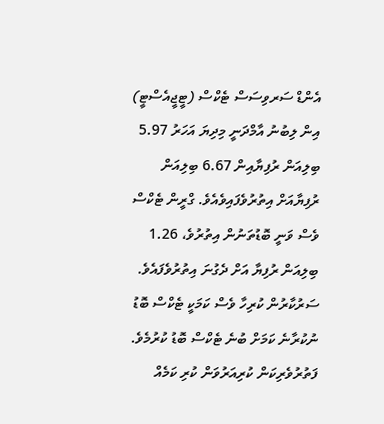އެންޑް ސަރވިސަސް ޓެކްސް (ޓީޖީއެސްޓީ) އިން ލިބުނު އާމްދަނީ މިދިޔަ އަހަރު 5.97 ބިލިއަން ރުފިޔާއިން 6.67 ބިލިއަން ރުފިޔާއަށް އިތުރުވެފައިވެއެވެ. ގްރީން ޓެކްސް ވެސް ވަނީ ބޮޑުތަނުން އިތުރުވެ، 1.26 ބިލިއަން ރުފިޔާ އަށް ދެގުނަ އިތުރުވެފައެވެ. ސަރުކާރުން ކުރިހާ ވެސް ކަމަކީ ޓެކްސް ބޮޑު ނުކުރާނެ ކަމަށް ބުނެ ޓެކްސް ބޮޑު ކުރުމެވެ. ފަތުރުވެރިކަން ކުރިއަރުވަން ކުރި ކަމެއް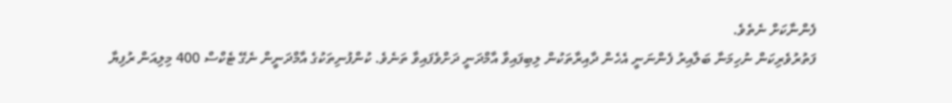ފެންނާކަށް ނެތެވެ.
ފަތުރުވެރިކަން ނުހިމަނާ ބަލާއިރު ފެންނަނީ އެހެން ދާއިރާތަކުން ލިބިފައިވާ އާމްދަނީ ދަށްވެފައިވާ ތަނެވެ. ކުންފުނިތަކުގެ އާމްދަނީން ނެގޭ ޓެކްސް 400 މިލިއަން ރުފިޔާ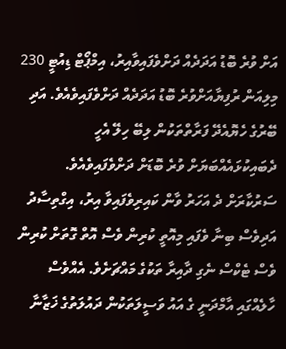އަށް ވުރެ ބޮޑު އަދަދެއް ދަށްވެފައިވާއިރު، އިމްޕޯޓް ޑިއުޓީ 230 މިލިއަން ރުފިޔާއަށްވުރެ ބޮޑު އަދަދެއް ދަށްވެފައިވެއެވެ. އަދި ބޭރުގެ ހެޔޮއެދޭ ފަރާތްތަކުން ލިބޭ ހިލޭ އެހީ ދެބައިކުޅައެއްބަޔަށް ވުރެ ބޮޑަށް ދަށްވެފައިވެއެވެ. ސަރުކާރަށް ދެ އަހަރު ވާން ކައިރިވެފައިވާ އިރު، އިގްތިސާދު އަދިވެސް ބިނާ ވެފައި މިއޮތީ ކުރިން ވެސް އޮތް ގޮތަށް ކުރިން ވެސް ޓެކްސް ނެގި ދާއިރާ ތަކުގެ މައްޗަށެވެ. އެއްވެސް ހާލެއްގައި އާމްދަނީ ގެ އައު ވަސީލަތަކުން ދައުލަތުގެ ޚަޒާނާ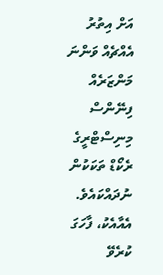އަށް އިތުރު އެއްޗެއް ވަންނަ މަންޒަރެއް ފިނޭންސް މިނިސްޓްރީގެ ރެކޯޑް ތަކަކުން ނުދައްކައެވެ.
އެއާއެކު، ފާހަގަ ކުރެވޭ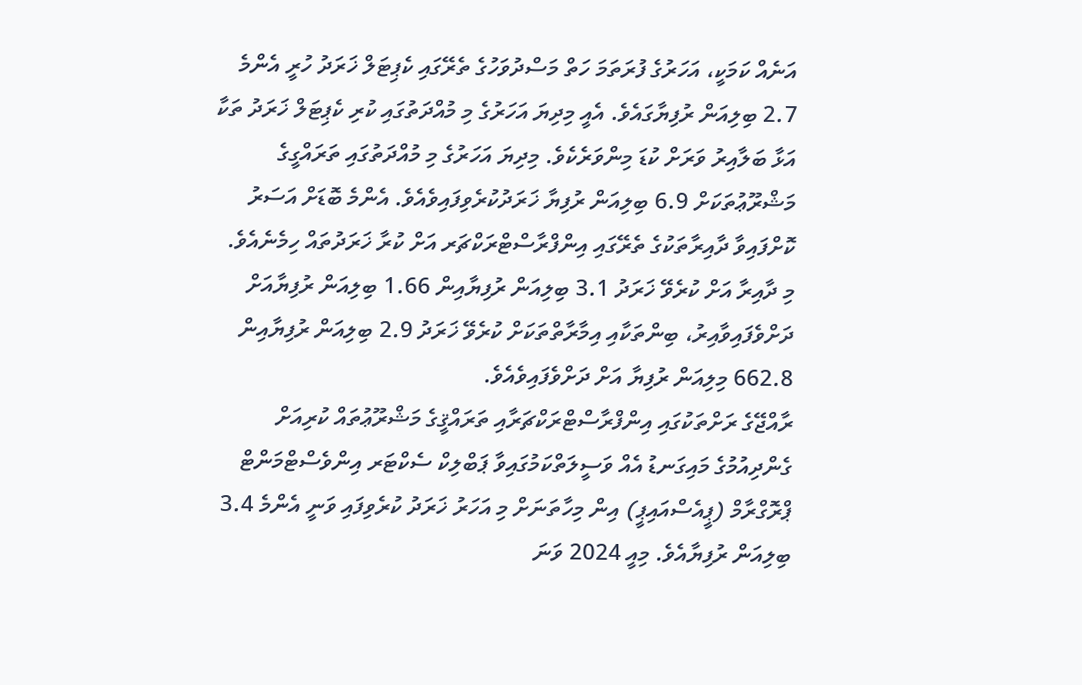އަނެއް ކަމަކީ، އަހަރުގެ ފުރަތަމަ ހަތް މަސްދުވަހުގެ ތެރޭގައި ކެޕިޓަލް ޚަރަދު ހުރީ އެންމެ 2.7 ބިލިއަން ރުފިޔާގައެވެ. އެއީ މިދިޔަ އަހަރުގެ މި މުއްދަތުގައި ކުރި ކެޕިޓަލް ޚަރަދު ތަކާ އަޅާ ބަލާއިރު ވަރަށް ކުޑަ މިންވަރެކެވެ. މިދިޔަ އަހަރުގެ މި މުއްދަތުގައި ތަރައްގީގެ މަޝްރޫޢުތަކަށް 6.9 ބިލިއަން ރުފިޔާ ޚަރަދުކުރެވިފައިވެއެވެ. އެންމެ ބޮޑަށް އަސަރު ކޮށްފައިވާ ދާއިރާތަކުގެ ތެރޭގައި އިންފްރާސްޓްރަކްޗަރ އަށް ކުރާ ޚަރަދުތައް ހިމެނެއެވެ. މި ދާއިރާ އަށް ކުރެވޭ ޚަރަދު 3.1 ބިލިއަން ރުފިޔާއިން 1.66 ބިލިއަން ރުފިޔާއަށް ދަށްވެފައިވާއިރު، ބިންތަކާއި އިމާރާތްތަކަށް ކުރެވޭ ޚަރަދު 2.9 ބިލިއަން ރުފިޔާއިން 662.8 މިލިއަން ރުފިޔާ އަށް ދަށްވެފައިވެއެވެ.
ރާއްޖޭގެ ރަށްތަކުގައި އިންފްރާސްޓްރަކްޗަރާއި ތަރައްޤީގެ މަޝްރޫޢުތައް ކުރިއަށް ގެންދިއުމުގެ މައިގަނޑު އެއް ވަސީލަތްކަމުގައިވާ ޕަބްލިކް ސެކްޓަރ އިންވެސްޓްމަންޓް ޕްރޮގްރާމް (ޕީއެސްއައިޕީ) އިން މިހާތަނަށް މި އަހަރު ޚަރަދު ކުރެވިފައި ވަނީ އެންމެ 3.4 ބިލިއަން ރުފިޔާއެވެ. މިއީ 2024 ވަނަ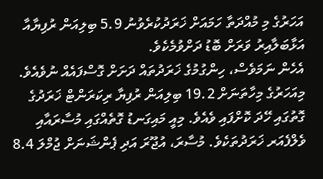އަހަރުގެ މި މުއްދަތާ ހަމައަށް ޚަރަދުކުރެވުނު 5.9 ބިލިއަން ރުފިޔާއާ އަޅާބަލާއިރު ވަރަށް ބޮޑު ދަށްވުމެކެވެ.
އެހެން ނަމަވެސް، ހިންގުމުގެ ޚަރަދުތައް ދަށަށް ގޮސްފައެއް ނުވެއެވެ. މިއަހަރުގެ މިހާތަނަށް 19.2 ބިލިއަން ރުފިޔާ ރިކަރަންޓް ޚަރަދުގެ ގޮތުގައި ހޭދަ ކޮށްފައި ވެއެވެ. މިއީ މައިގަނޑު ގޮތެއްގައި މުސާރައާއި ވެލްފެއަރ ޚަރަދުތަކެވެ. މުސާރަ، އުޖޫރަ އަދި ޕެންޝަނަށް ޖުމްލަ 8.4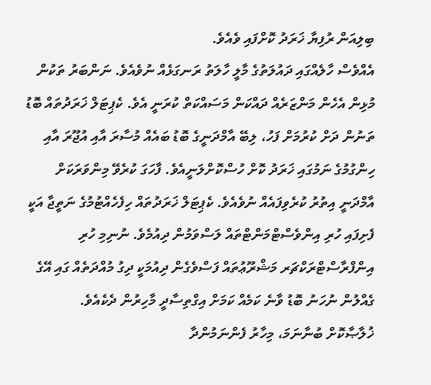ބިލިއަން ރުފިޔާ ޚަރަދު ކޮށްފައި ވެއެވެ.
އެއްވެސް ހާލެއްގައި ދައުލަތުގެ މާލީ ހާލަތު ރަނގަޅެއް ނުވެއެވެ. ނަންބަރު ތަކުން މުޅިން އެހެން މަންޒަރެއް ދައްކަން މަސައްކަތް ކުރަނީ އެވެ. ކެޕިޓަލް ޚަރަދުތައް ބޮޑު ތަނުން ދަށް ކުރުމަށް ފަހު، ލިބޭ އާމްދަނީގެ ބޮޑު ބައެއް މުސާރަ އާއި އުޖޫރަ އާއި ހިންގުމުގެ ނަމުގައި ޚަރަދު ކޮށް ހުސްކޮށްލަނީއެވެ. ފާހަގަ ކުރެވޭ މިންވަރަކަށް އާމްދަނީ އިތުރު ކުރެވިފައެއް ނުވެއެވެ. ކެޕިޓަލް ޚަރަދުތައް ހިފެހެއްޓުމުގެ ނަތީޖާ އަކީ ފެށިފައި ހުރި އިންވެސްޓްމަންޓްތައް ލަސްވަމުން ދިއުމެވެ. ނުނިމި ހުރި އިންފްރާސްޓްރަކްޗަރ މަޝްރޫޢުތައް ފަސްވެގެން ދިއުމަކީ ދިގު މުއްދަތެއް ގައި އޭގެ ގެއްލުން ނުހަނު ބޮޑު ވާނެ ކަމެއް ކަމަށް އިގްތިސާދީ މާހިރުން ދެކެއެވެ.
ޚުލާޞާކޮށް ބުނާނަމަ، މިހާރު ފެންނަމުންދާ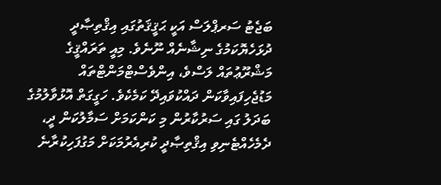ބަޖެޓު ސަރޕްލަސް އަކީ ޙަޤީޤަތުގައި އިޤްތިޞާދީ ދުޅަހެޔޮކަމުގެ ނިޝާނެއް ނޫނެވެ. މިއީ ތަރައްޤީގެ މަޝްރޫޢުތައް ލަސްވެ، އިންވެސްޓްމަންޓްތައް މަޑުޖެހިފައިވާކަން ދައްކުވައިދޭ ކަމެކެވެ. ހަގީގަތް އޮޅުވާލުމުގެ ބަދަލު ގައި ސަރުކާރުން މި ކަންކަމަށް ސަމާލުކަން ދީ، ދެމެހެއްޓެނިވި އިޤްތިޞާދީ ކުރިއެރުމަކަށް މަގުފަހިކުރާނެ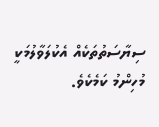ސިޔާސަތުތަކެއް އެކުލަވާލުމަކީ މުހިންމު ކަމެކެވެ.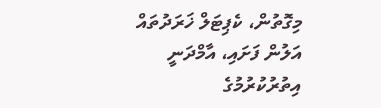މިގޮތުން، ކެޕިޓަލް ޚަރަދުތައް އަލުން ފަށައި، އާމްދަނީ އިތުރުކުރުމުގެ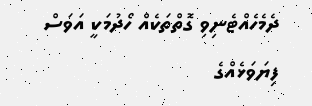ދެމެހެއްޓެނިވި ގޮތްތަކެއް ހޯދުމަކީ އަވަސް ފިޔަވަޅެއްގެ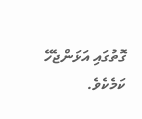ގޮތުގައި އަޅަންޖެހޭ ކަމެކެވެ.